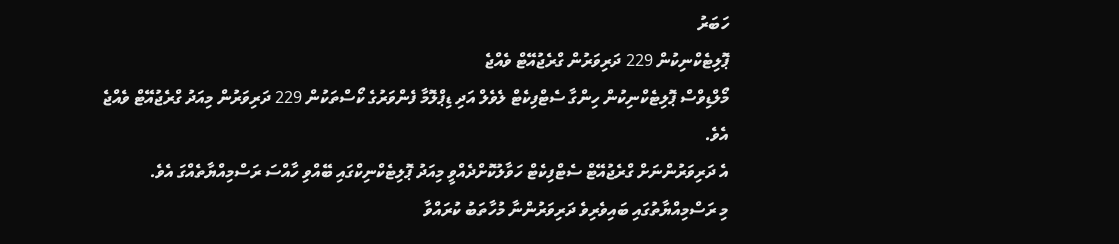ހަބަރު
ޕޮލިޓެކްނިކުން 229 ދަރިވަރުން ގްރެޖުއޭޓް ވެއްޖެ
މޯލްޑިވްސް ޕޮލިޓެކްނިކުން ހިންގާ ސެޓްފިކެޓް ލެވެލް އަދި ޑިޕްލޮމާ ފެންވަރުގެ ކޯސްތަކުން 229 ދަރިވަރުން މިއަދު ގްރެޖުއޭޓް ވެއްޖެ އެވެ.
އެ ދަރިވަރުންނަށް ގްރެޖުއޭޓް ސެޓްފިކެޓް ހަވާލުކޮށްދެއްވީ މިއަދު ޕޮލިޓެކްނިކްގައި ބޭއްވި ހާއްސަ ރަސްމިއްޔާތެއްގަ އެވެ.
މި ރަސްމިއްޔާތުގައި ބައިވެރިވެ ދަރިވަރުންނާ މުހާތަބު ކުރައްވާ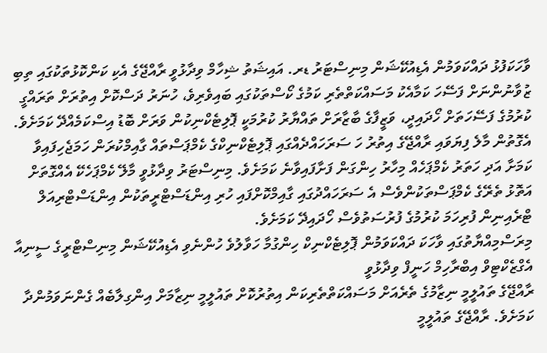ވާހަކަފުޅު ދައްކަވަމުން އެޑިއުކޭޝަން މިނިސްޓަރު ޑރ. އައިޝަތު ޝިހާމް ވިދާޅުވީ ރާއްޖޭގެ އެކި ކަންކޮޅުތަކުގައި ތިބި ޒުވާނުންނަށް ފަސޭހަ ކަމާއެކު މަސައްކަތްތެރި ކަމުގެ ކޯސްތަކުގައި ބައިވެރިވެ، ހުނަރު ދަސްކޮށް އިތުރަށް ތަރައްގީ ކުރުމުގެ ފަސޭހަތަށް ހޯދައިދީ، ވަޒީފާގެ ބާޒާރަށް ތައްޔާރު ކުރުމަކީ ޕޮލިޓެކްނިކުން ވަރަށް ބޮޑު އިސްކަމެއްދޭ ކަމަށެވެ.
އެގޮތުން މާލެ ފިޔަވައި ރާއްޖޭގެ އިތުރު ހަ ސަރަހައްދެއްގައި ޕޮލިޓެކްނިކްގެ ކެމްޕަސްތައް ގާއިމްކުރަން ހަމަޖެހިފައިވާ ކަމަށާ އަދި ހަތަރު ކެމްޕަހެއް މިހާރު ހިންގަން ފަށާފައިވާނެ ކަމަށެވެ. މިނިސްޓަރު ވިދާޅުވީ މާލޭ ކެމްޕަހެކޭ އެއްގޮތަށް އަތޮޅު ތެރޭގެ ކެމްޕަސްތަކުންވެސް އެ ސަރަހައްދުގައި ގާއިމްކޮށްފައި ހުރި އިންޑަސްޓްރީތަކުން އިންޑަސްޓްރިއަލް ޓްރެއިނިން ފުރިހަމަ ކުރުމުގެ ފުރުސަތުވެސް ހޯދައިދޭ ކަމަށެވެ.
މިރަސްމިއްޔާތުގައި ވާހަކަ ދައްކަވަމުން ޕޮލިޓެކްނިކް ހިންގުމާ ހަވާލުވެ ހުންނެވި އެޑިއުކޭޝަން މިނިސްޓްރީގެ ސީނިއާ އެގްޒެކްޓިވް އިބްރާހިމް ހަނީފް ވިދާޅުވީ
ރާއްޖޭގެ ތައުލީމީ ނިޒާމުގެ ތެރެއަށް މަސައްކަތްތެރިކަން އިތުރުކޮށް ތައުލީމީ ނިޒާމަށް އިންގިލާބެއް ގެންނަވަމުންދާ ކަމަށެވެ. ރާއްޖޭގެ ތައުލީމީ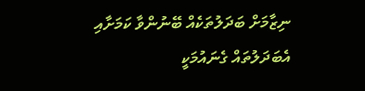ނިޒާމަށް ބަދަލުތަކެއް ބޭނުންވާ ކަމަށާއި އެބަދަލުތައް ގެނައުމަކީ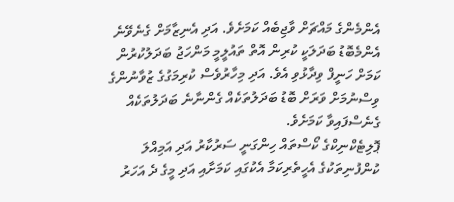އެންމެންގެ މައްޗަށް ވާޖިބެއް ކަމަށެވެ. އަދި އެނިޒާމަށް ގެނެވޭނެ އެންމެބޮޑު ބަދަލަކީ ކުރިން އޮތް ތައުލީމީ މަންހަޖު ބަދަލުކުރުން ކަމަށް ހަނީފް ވިދާޅުވި އެވެ. އަދި މިހާރުވެސް ކުރިމަގުގެ ޒުވާނުންގެ ވިސްނުމަށް ވަރަށް ބޮޑު ބަދަލުތަކެއް ގެންނާނެ ބަދަލުތަކެއް ގެނެސްފައިވާ ކަމަށެވެ.
ޕޮލިޓެކްނިކްގެ ކޯސްތައް ހިންގަނީ ސަރުކާރު އަދި އަމިއްލަ ކުންފުނިތަކުގެ އެހީތެރިކަމާ އެކުގައި ކަމަށާއި އަދި މީގެ ދެ އަހަރު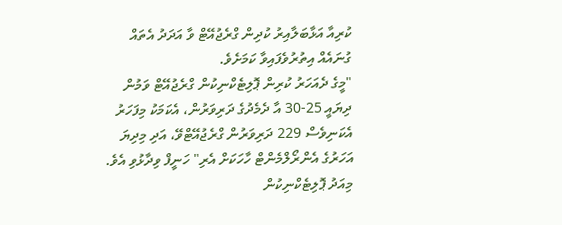ކުރިއާ އަޅާބަލާއިރު ކުދިން ގްރެޖުއޭޓް ވާ އަދަދު އެތައް ގުނައެއް އިތުރުވެފައިވާ ކަމަށެވެ.
"މީގެ ދެއަހަރު ކުރިން ޕޮލިޓެކްނިކުން ގްރެޖުއޭޓް ވަމުން ދިޔައީ 25-30 އާ ދެމެދުގެ ދަރިވަރުން، އެކަމަކު މިފަހަރު އެކަނިވެސް 229 ދަރިވަރުން ގްރެޖުއޭޓްވޭ، އަދި މިދިޔަ އަހަރުގެ އެންރޯލްމެންޓް ހާހަކަށް އެރި" ހަނީފް ވިދާޅުވި އެވެ.
މިއަދު ޕޮލިޓެކްނިކުން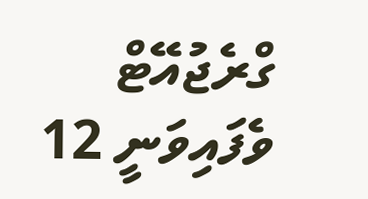ގްރެޖުއޭޓް ވެފައިވަނީ 12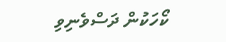ކޯހަކުން ދަސްވެނިވި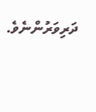ދަރިވަރުންނެވެ.